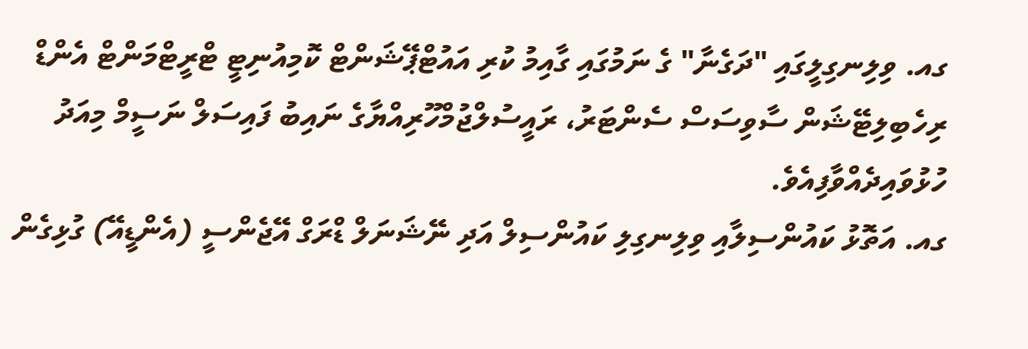ގއ. ވިލިނގިލީގައި "ދަގެނާ" ގެ ނަމުގައި ގާއިމު ކުރި އައުޓްޕޭޝަންޓް ކޮމިއުނިޓީ ޓްރީޓްމަންޓް އެންޑް ރިހެބިލިޓޭޝަން ސާވިސަސް ސެންޓަރު، ރައީސުލްޖުމްހޫރިއްޔާގެ ނައިބު ފައިސަލް ނަސީމް މިއަދު ހުޅުވައިދެއްވާފިއެވެ.
ގއ. އަތޮޅު ކައުންސިލާއި ވިލިނގިލި ކައުންސިލް އަދި ނޭޝަނަލް ޑްރަގް އޭޖެންސީ (އެންޑީއޭ) ގުޅިގެން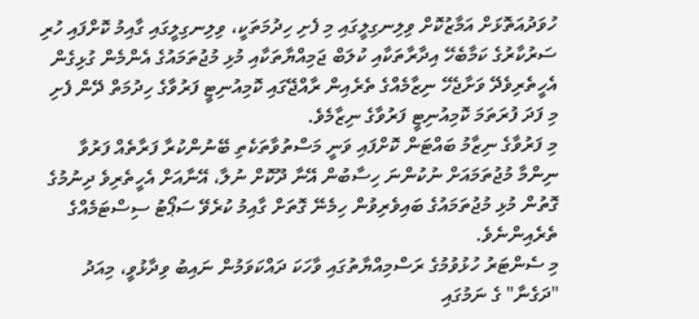ހުވަދުއަތޮޅަށް އަމާޒުކޮށް ވިލިނގިލީގައި މި ފެށި ހިދުމަތަކީ، ވިލިނގިލީގައި ގާއިމު ކޮށްފައި ހުރި ސަރުކާރުގެ ކަމާބެހޭ އިދާރާތަކާއި ކުލަބް ޖަމިއްޔާތަކާއި މުޅި މުޖުތަމައުގެ އެންމެން ގުޅިގެން އެހީތެރިވެދޭ ވަށާޖެހޭ ނިޒާމެއްގެ ތެރެއިން ރާއްޖޭގައި ކޮމިއުނިޓީ ފަރުވާގެ ހިދުމަތް ދޭން ފެށި މި ފަދަ ފުރަތަމަ ކޮމިއުނިޓީ ފަރުވާގެ ނިޒާމެވެ.
މި ފަރުވާގެ ނިޒާމު ބައްޓަން ކޮށްފައި ވަނީ މަސްތުވާތަކެތި ބޭނުންކުރާ ފަރާތެއް ފަރުވާ ނިންމާ މުޖުތަމައަށް ނުކުންނަ ހިސާބުން އޭނާ ދޫކޮށް ނުލާ، އޭނާއަށް އެހީތެރިވެ ދިނުމުގެ ގޮތުން މުޅި މުޖުތަމައުގެ ބައިވެރިވުން ހިމެނޭ ގޮތަށް ގާއިމު ކުރެވޭ ސަޕޯޓު ސިސްޓަމެއްގެ ތެރެއިންނެވެ.
މި ސެންޓަރު ހުޅުވުމުގެ ރަސްމިއްޔާތުގައި ވާހަކަ ދައްކަވަމުން ނައިބު ވިދާޅުވީ، މިއަދު "ދަގެނާ" ގެ ނަމުގައި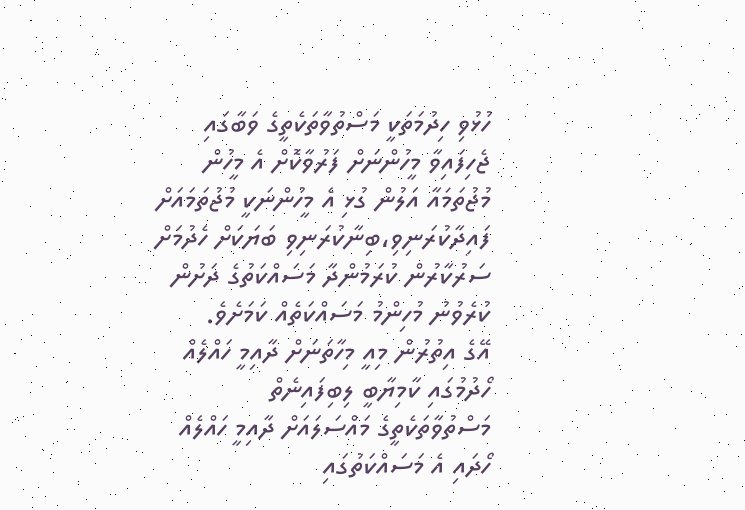ހުޅުވި ހިދުމަތަކީ މަސްތުވާތަކެތީގެ ވަބާގައި ޖެހިފައިވާ މީހުންނަށް ފަރުވާކޮށް އެ މީހުން މުޖުތަމައާ އަލުން ގުޅި އެ މީހުންނަކީ މުޖުތަމައަށް ފައިދާކުރަނިވި،ބިނާކުރަނިވި ބަޔަކަށް ހެދުމަށް ސަރުކާރުން ކުރަމުންދާ މަސައްކަތުގެ ދަށުން ކުރެވުނު މުހިންމު މަސައްކަތެއް ކަމަށެވެ.
އޭގެ އިތުރުން މިއީ މިހާތަނަށް ދާއިމީ ހައްލެއް ހޯދުމުގައި ކާމިޔާބީ ލިބިފައިނެތް މަސްތުވާތަކެތީގެ މައްސަލައަށް ދާއިމީ ހައްލެއް ހޯދައި އެ މަސައްކަތުގައި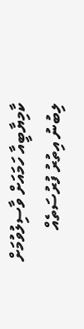ކާމިޔާބީއާ ހަމައަށް ވާސިލުވުމަށް ލިބުނު އިތުރު ފުރުސަތެއް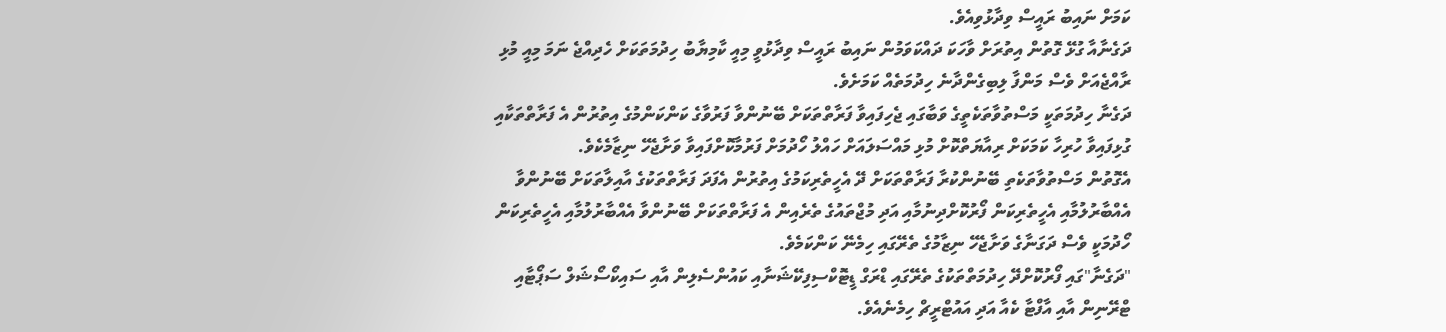ކަމަށް ނައިބު ރައީސް ވިދާޅުވިއެވެ.
ދަގެނާއާ ގުޅޭ ގޮތުން އިތުރަށް ވާހަކަ ދައްކަވަމުން ނައިބު ރައީސް ވިދާޅުވީ މިއީ ކާމިޔާބު ހިދުމަތަކަށް ހެދިއްޖެ ނަމަ މިއީ މުޅި ރާއްޖެއަށް ވެސް މަންފާ ލިބިގެންދާނެ ހިދުމަތެއް ކަމަށެވެ.
ދަގެނާ ހިދުމަތަކީ މަސްތުވާތަކެތީގެ ވަބާގައި ޖެހިފައިވާ ފަރާތްތަކަށް ބޭނުންވާ ފަރުވާގެ ކަންކަންމުގެ އިތުރުން އެ ފަރާތްތަކާއި ގުޅިފައިވާ ހުރިހާ ކަމަކަށް ރިއާޔަތްކޮށް މުޅި މައްސަލައަށް ހައްލު ހޯދުމަށް ފަރުމާކޮށްފައިވާ ވަށާޖެހޭ ނިޒާމެކެވެ.
އެގޮތުން މަސްތުވާތަކެތި ބޭނުންކުރާ ފަރާތްތަކަށް ދޭ އެހީތެރިކަމުގެ އިތުރުން އެފަދަ ފަރާތްތަކުގެ އާއިލާތަކަށް ބޭނުންވާ އެއްބާރުލުމާއި އެހީތެރިކަން ފޯރުކޮށްދިނުމާއި އަދި މުޖްތައުގެ ތެރެއިން އެ ފަރާތްތަކަށް ބޭނުންވާ އެއްބާރުލުމާއި އެހީތެރިކަން ހޯދުމަކީ ވެސް ދަގަނާގެ ވަށާޖެހޭ ނިޒާމުގެ ތެރޭގައި ހިމެނޭ ކަންކަމެވެ.
"ދަގެނާ"ގައި ފޯރުކޮށްދޭ ހިދުމަތްތަކުގެ ތެރޭގައި ޑްރަގް ޑީޓޮކްސިފިކޭޝަނާއި ކައުންސެލިން އާއި ސައިކޯސޯޝަލް ސަޕޯޓާއި ޓްރޭނިން އާއި އާފްޓާ ކެއާ އަދި އައުޓްރީޗް ހިމެނެއެވެ.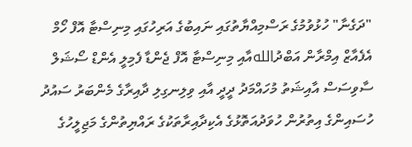"ދަގެނާ" ހުޅުވުމުގެ ރަސްމިއްޔާތުގައި ނައިބުގެ އަރިހުގައި މިނިސްޓާ އޮފް ހޯމް އެފެއާޒް އިމްރާން އަބްދުاللهއާއި މިނިސްޓާ އޮފް ޖެންޑާ ފެމިލީ އެންޑް ސޯޝަލް ސާވިސަސް އާއިޝަތު މުހައްމަދު ދީދީ އާއި ވިލިނގިލި ދާއިރާގެ މެންބަރު ސައުދު ހުސައިންގެ އިތުރުން ހުވަދުއަތޮޅުގެ އެކިދާއިރާތަކުގެ ރައްޔިތުންގެ މަޖިލީހުގެ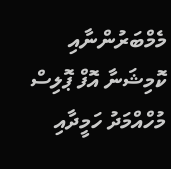މެމްބަރުންނާއި ކޮމިޝަނާ އޮފް ޕޮލިސް މުހްއްމަދު ހަމީދާއި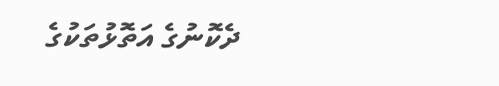ދެކޮނުގެ އަތޮޅުތަކުގެ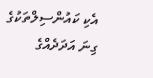އެކި ކައުންސިލްތަކުގެ ގިނަ އަދަދެއްގެ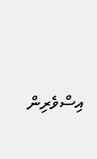އިސްވެރިން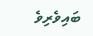ބައިވެރިވެ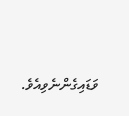ވަޑައިގެންނެވިއެވެ.